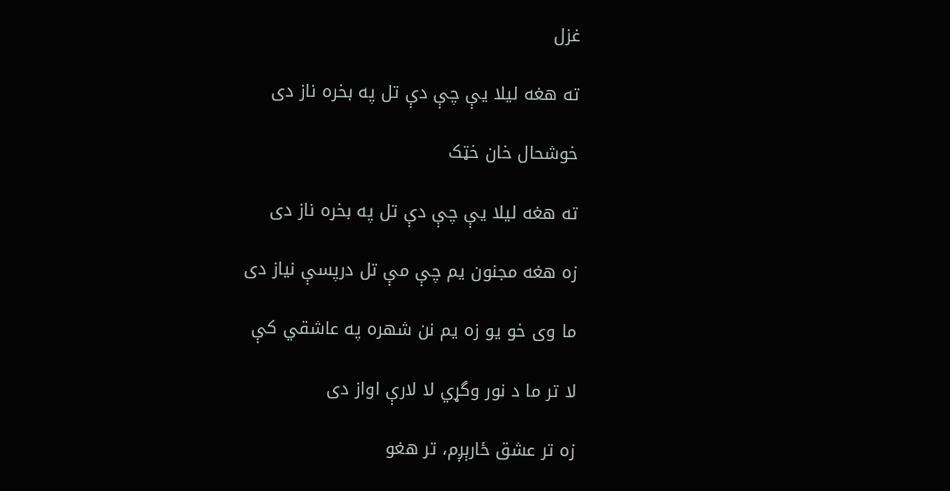غزل

ته هغه ليلا يې چې دې تل په بخره ناز دی

خوشحال خان خټک

ته هغه ليلا يې چې دې تل په بخره ناز دی

زه هغه مجنون يم چې مې تل درپسې نياز دی

ما وی خو يو زه يم نن شهره په عاشقي کې

لا تر ما د نور وگړي لا لارې اواز دی

زه تر عشق ځارېږم، تر هغو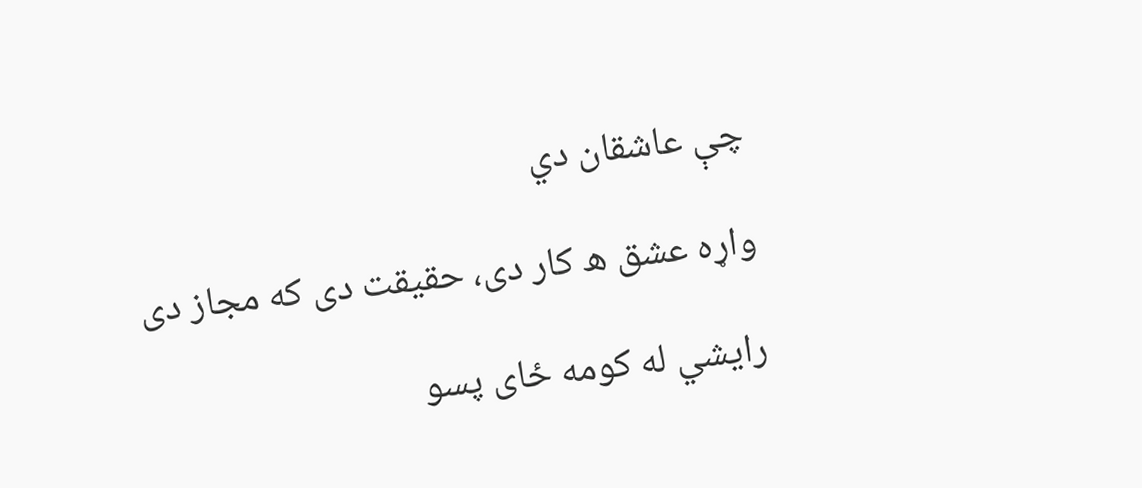چې عاشقان دي

واړه عشق ه کار دی، حقيقت دی که مجاز دی

رايشي له کومه ځای پسو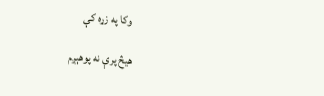وکا په زړه کې

هيڅ پرې نه پوهېږم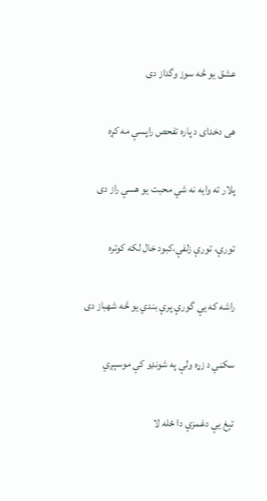عشق يو څه سوز وگداز دی

هی دخدای د پاره تفحص راپسې مه کړه

پلار ته وايه نه شي محبت يو هسې راز دی

تورې، تورې زلفې،کبود خال لکه کوتره

راشه که يې گورې پرې بندي يو څه شهباز دی

سکڼي د زړه ولې په شونډو کې موسېږي

تېغ يې دغمزې دا ځله لا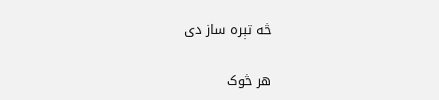څه تېره ساز دی

هر څوک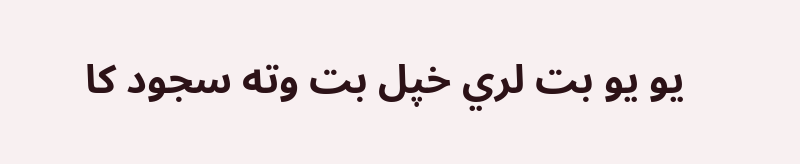يو يو بت لري خپل بت وته سجود کا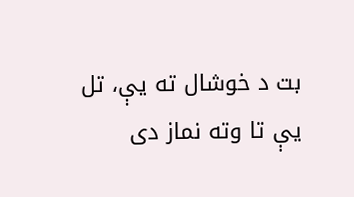بت د خوشال ته يې، تل يې تا وته نماز دی